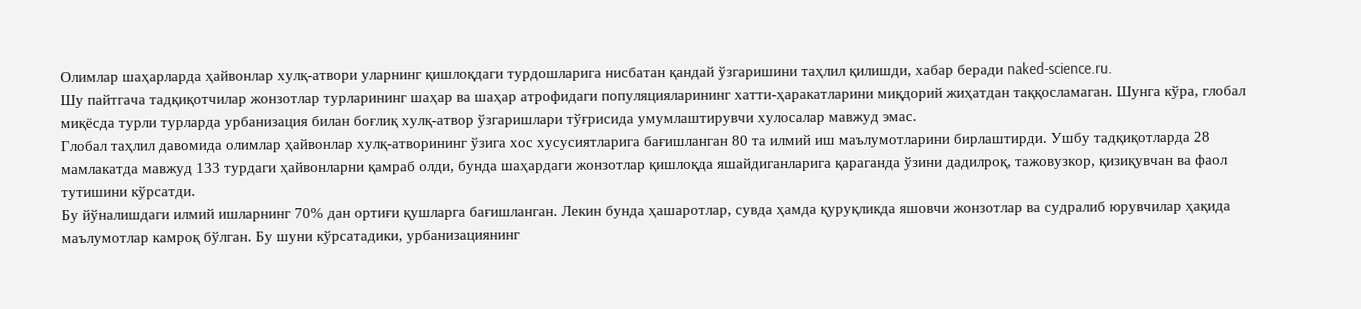Олимлар шаҳарларда ҳайвонлар хулқ-атвори уларнинг қишлоқдаги турдошларига нисбатан қандай ўзгаришини таҳлил қилишди, хабар беради naked-science.ru.
Шу пайтгача тадқиқотчилар жонзотлар турларининг шаҳар ва шаҳар атрофидаги популяцияларининг хатти-ҳаракатларини миқдорий жиҳатдан таққосламаган. Шунга кўра, глобал миқёсда турли турларда урбанизация билан боғлиқ хулқ-атвор ўзгаришлари тўғрисида умумлаштирувчи хулосалар мавжуд эмас.
Глобал таҳлил давомида олимлар ҳайвонлар хулқ-атворининг ўзига хос хусусиятларига бағишланган 80 та илмий иш маълумотларини бирлаштирди. Ушбу тадқиқотларда 28 мамлакатда мавжуд 133 турдаги ҳайвонларни қамраб олди, бунда шаҳардаги жонзотлар қишлоқда яшайдиганларига қараганда ўзини дадилроқ, тажовузкор, қизиқувчан ва фаол тутишини кўрсатди.
Бу йўналишдаги илмий ишларнинг 70% дан ортиғи қушларга бағишланган. Лекин бунда ҳашаротлар, сувда ҳамда қуруқликда яшовчи жонзотлар ва судралиб юрувчилар ҳақида маълумотлар камроқ бўлган. Бу шуни кўрсатадики, урбанизациянинг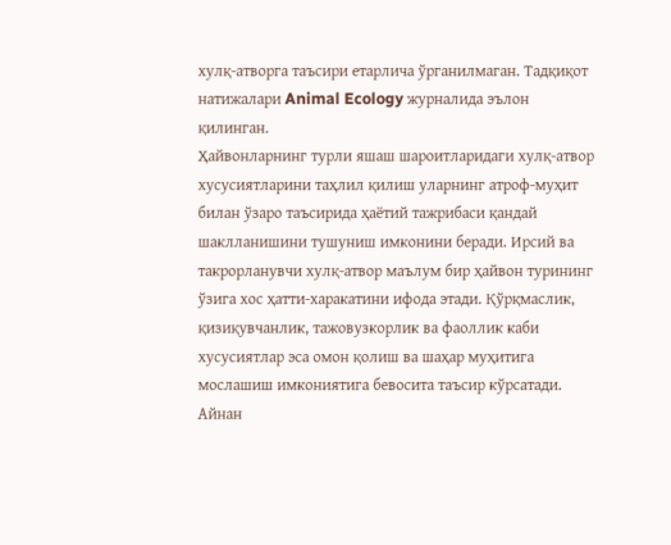хулқ-атворга таъсири етарлича ўрганилмаган. Тадқиқот натижалари Animal Ecology журналида эълон қилинган.
Ҳайвонларнинг турли яшаш шароитларидаги хулқ-атвор хусусиятларини таҳлил қилиш уларнинг атроф-муҳит билан ўзаро таъсирида ҳаётий тажрибаси қандай шаклланишини тушуниш имконини беради. Ирсий ва такрорланувчи хулқ-атвор маълум бир ҳайвон турининг ўзига хос ҳатти-харакатини ифода этади. Қўрқмаслик, қизиқувчанлик, тажовузкорлик ва фаоллик каби хусусиятлар эса омон қолиш ва шаҳар муҳитига мослашиш имкониятига бевосита таъсир кўрсатади.
Айнан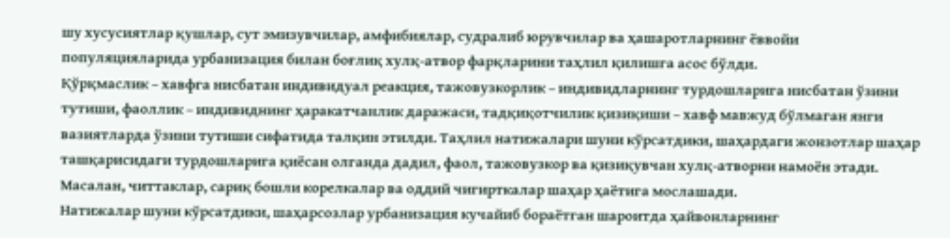шу хусусиятлар қушлар, сут эмизувчилар, амфибиялар, судралиб юрувчилар ва ҳашаротларнинг ёввойи популяцияларида урбанизация билан боғлиқ хулқ-атвор фарқларини таҳлил қилишга асос бўлди.
Қўрқмаслик – хавфга нисбатан индивидуал реакция, тажовузкорлик – индивидларнинг турдошларига нисбатан ўзини тутиши, фаоллик – индивиднинг ҳаракатчанлик даражаси, тадқиқотчилик қизиқиши – хавф мавжуд бўлмаган янги вазиятларда ўзини тутиши сифатида талқин этилди. Таҳлил натижалари шуни кўрсатдики, шаҳардаги жонзотлар шаҳар ташқарисидаги турдошларига қиёсан олганда дадил, фаол, тажовузкор ва қизиқувчан хулқ-атворни намоён этади. Масалан, читтаклар, сариқ бошли корелкалар ва оддий чигирткалар шаҳар ҳаётига мослашади.
Натижалар шуни кўрсатдики, шаҳарсозлар урбанизация кучайиб бораётган шароитда ҳайвонларнинг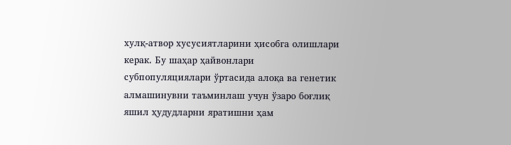хулқ-атвор хусусиятларини ҳисобга олишлари керак. Бу шаҳар ҳайвонлари субпопуляциялари ўртасида алоқа ва генетик алмашинувни таъминлаш учун ўзаро боғлиқ яшил ҳудудларни яратишни ҳам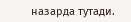назарда тутади.